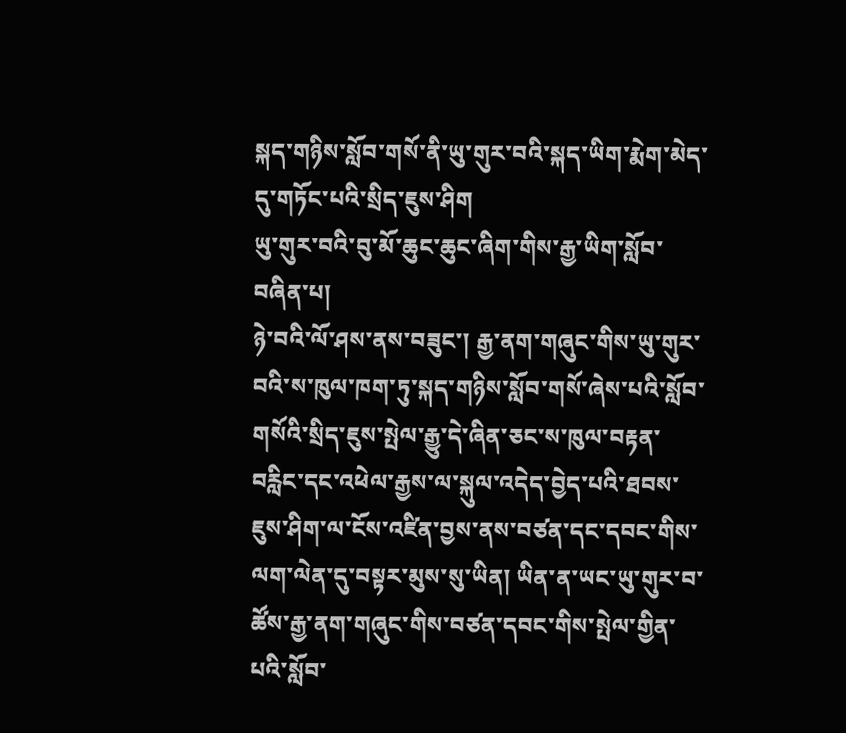སྐད་གཉིས་སློབ་གསོ་ནི་ཡུ་གུར་བའི་སྐད་ཡིག་རྨེག་མེད་དུ་གཏོང་པའི་སྲིད་ཇུས་ཤིག
ཡུ་གུར་བའི་བུ་མོ་ཆུང་ཆུང་ཞིག་གིས་རྒྱ་ཡིག་སློབ་བཞིན་པ།
ཉེ་བའི་ལོ་ཤས་ནས་བཟུང་། རྒྱ་ནག་གཞུང་གིས་ཡུ་གུར་བའི་ས་ཁུལ་ཁག་ཏུ་སྐད་གཉིས་སློབ་གསོ་ཞེས་པའི་སློབ་གསོའི་སྲིད་ཇུས་སྤེལ་རྒྱུ་དེ་ཞིན་ཅང་ས་ཁུལ་བརྟན་བརླིང་དང་འཕེལ་རྒྱས་ལ་སྐུལ་འདེད་བྱེད་པའི་ཐབས་ཇུས་ཤིག་ལ་ངོས་འཛིན་བྱས་ནས་བཙན་དང་དབང་གིས་ལག་ལེན་དུ་བསྟར་མུས་སུ་ཡིན། ཡིན་ན་ཡང་ཡུ་གུར་བ་ཚོས་རྒྱ་ནག་གཞུང་གིས་བཙན་དབང་གིས་སྤེལ་གྱིན་པའི་སློབ་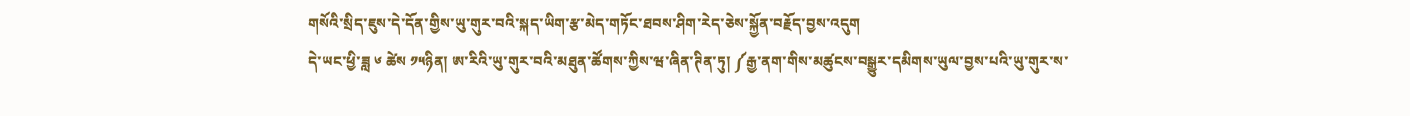གསོའི་སྲིད་ཇུས་དེ་དོན་གྱིས་ཡུ་གུར་བའི་སྐད་ཡིག་རྩ་མེད་གཏོང་ཐབས་ཤིག་རེད་ཅེས་སྐྱོན་བརྗོད་བྱས་འདུག
དེ་ཡང་ཕྱི་ཟླ ༦ ཚེས ༡༥ཉིན། ཨ་རིའི་ཡུ་གུར་བའི་མཐུན་ཚོགས་ཀྱིས་ཝ་ཞིན་ཊིན་ཏུ། ༼རྒྱ་ནག་གིས་མཚུངས་བསྒྱུར་དམིགས་ཡུལ་བྱས་པའི་ཡུ་གུར་ས་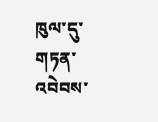ཁུལ་དུ་གཏན་འབེབས་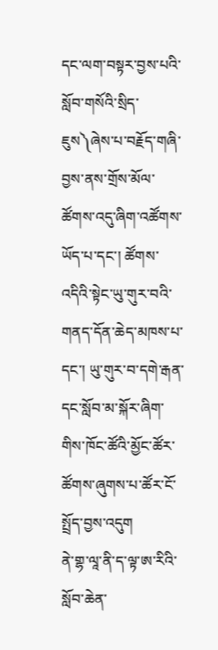དང་ལག་བསྟར་བྱས་པའི་སློབ་གསོའི་སྲིད་ཇུས༽ཞེས་པ་བརྗོད་གཞི་བྱས་ནས་གྲོས་མོལ་ཚོགས་འདུ་ཞིག་འཚོགས་ཡོད་པ་དང་། ཚོགས་འདིའི་སྟེང་ཡུ་གུར་བའི་གནད་དོན་ཆེད་མཁས་པ་དང་། ཡུ་གུར་བ་དགེ་རྒན་དང་སློབ་མ་སྐོར་ཞིག་གིས་ཁོང་ཚོའི་མྱོང་ཚོར་ཚོགས་ཞུགས་པ་ཚོར་ངོ་སྤྲོད་བྱས་འདུག
ནེ་གྷ་ལཱ་ནི་ད་ལྟ་ཨ་རིའི་སློབ་ཆེན་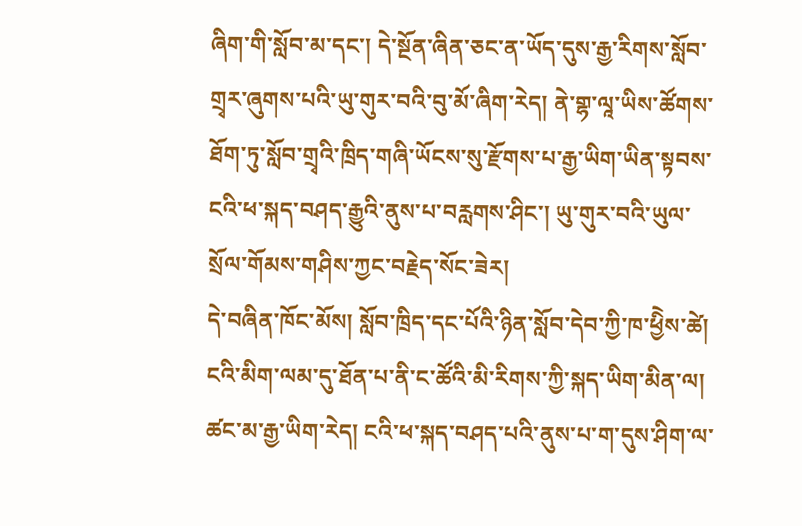ཞིག་གི་སློབ་མ་དང་། དེ་སྔོན་ཞིན་ཅང་ན་ཡོད་དུས་རྒྱ་རིགས་སློབ་གྲྭར་ཞུགས་པའི་ཡུ་གུར་བའི་བུ་མོ་ཞིག་རེད། ནེ་གྷ་ལཱ་ཡིས་ཚོགས་ཐོག་ཏུ་སློབ་གྲྭའི་ཁྲིད་གཞི་ཡོངས་སུ་རྫོགས་པ་རྒྱ་ཡིག་ཡིན་སྟབས་ངའི་ཕ་སྐད་བཤད་རྒྱུའི་ནུས་པ་བརླགས་ཤིང་། ཡུ་གུར་བའི་ཡུལ་སྲོལ་གོམས་གཤིས་ཀྱང་བརྗེད་སོང་ཟེར།
དེ་བཞིན་ཁོང་མོས། སློབ་ཁྲིད་དང་པོའི་ཉིན་སློབ་དེབ་ཀྱི་ཁ་ཕྱིེས་ཚེ། ངའི་མིག་ལམ་དུ་ཐོན་པ་ནི་ང་ཚོའི་མི་རིགས་ཀྱི་སྐད་ཡིག་མིན་ལ། ཚང་མ་རྒྱ་ཡིག་རེད། ངའི་ཕ་སྐད་བཤད་པའི་ནུས་པ་ག་དུས་ཤིག་ལ་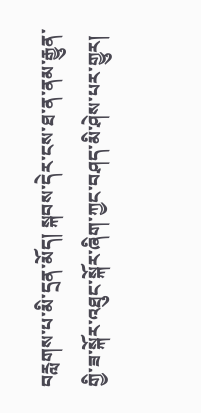བརླགས་པ་མི་དྲན་མོད། སྐབས་དེར་ངས་ཐ་ན་ནམ་རྒྱུན་གྱི་ཟ་སྐོར་འཐུང་སྐོར་ཞིག་ཀྱང་བཤད་མི་ཤེས་པར་གྱུར།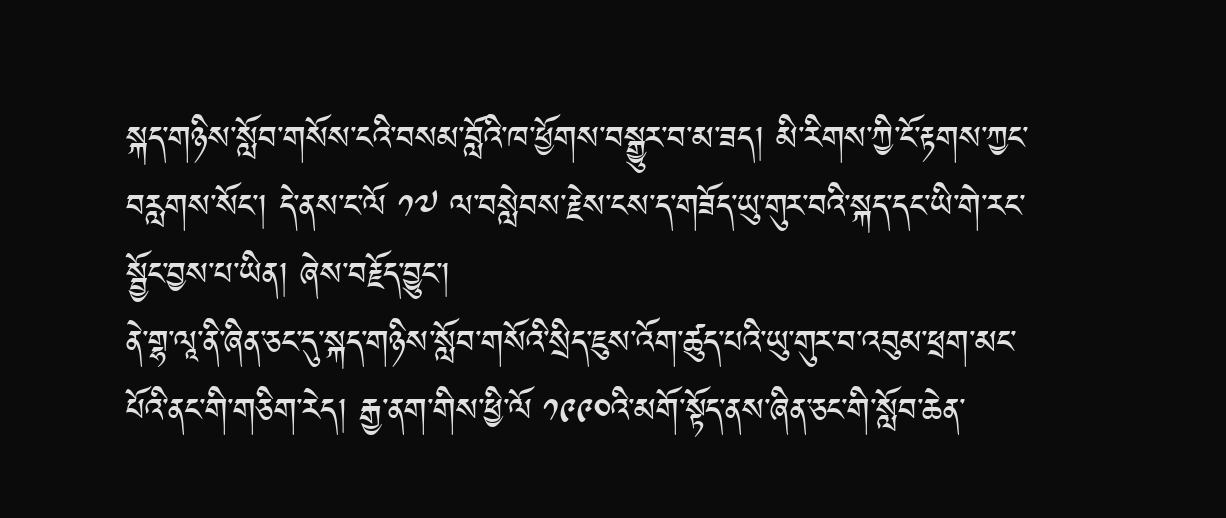སྐད་གཉིས་སློབ་གསོས་ངའི་བསམ་བློའི་ཁ་ཕྱོགས་བསྒྱུར་བ་མ་ཟད། མི་རིགས་ཀྱི་ངོ་རྟགས་ཀྱང་བརླགས་སོང་། དེ་ནས་ང་ལོ ༡༧ ལ་བསླེབས་རྗེས་ངས་ད་གཟོད་ཡུ་གུར་བའི་སྐད་དང་ཡི་གེ་རང་སྦྱོང་བྱས་པ་ཡིན། ཞེས་བརྗོད་བྱུང་།
ནེ་གྷ་ལཱ་ནི་ཞིན་ཅང་དུ་སྐད་གཉིས་སློབ་གསོའི་སྲིད་ཇུས་འོག་ཚུད་པའི་ཡུ་གུར་བ་འབུམ་ཕྲག་མང་པོའི་ནང་གི་གཅིག་རེད། རྒྱ་ནག་གིས་ཕྱི་ལོ ༡༩༩༠འི་མགོ་སྟོད་ནས་ཞིན་ཅང་གི་སློབ་ཆེན་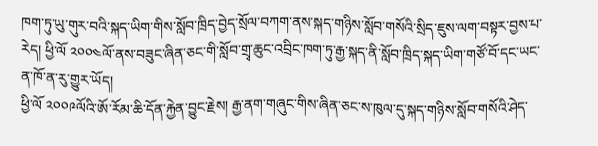ཁག་ཏུ་ཡུ་གུར་བའི་སྐད་ཡིག་གིས་སློབ་ཁྲིད་བྱེད་སྲོལ་བཀག་ནས་སྐད་གཉིས་སློབ་གསོའི་སྲིད་ཇུས་ལག་བསྟར་བྱས་པ་རེད། ཕྱི་ལོ ༢༠༠༤ལོ་ནས་བཟུང་ཞིན་ཅང་གི་སློབ་གྲྭ་ཆུང་འབྲིང་ཁག་ཏུ་རྒྱ་སྐད་ནི་སློབ་ཁྲིད་སྐད་ཡིག་གཙོ་བོ་དང་ཡང་ན་ཁོ་ན་རུ་གྱུར་ཡོད།
ཕྱི་ལོ ༢༠༠༩ལོའི་ཨོ་རོམ་ཆི་དོན་རྐྱེན་བྱུང་རྗེས། རྒྱ་ནག་གཞུང་གིས་ཞིན་ཅང་ས་ཁུལ་དུ་སྐད་གཉིས་སློབ་གསོའི་ཤེད་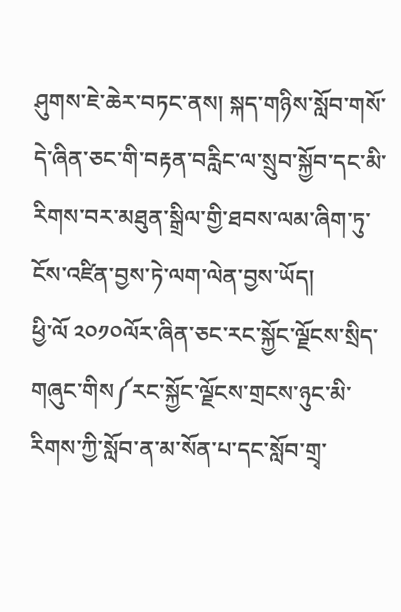ཤུགས་ཇེ་ཆེར་བཏང་ནས། སྐད་གཉིས་སློབ་གསོ་དེ་ཞིན་ཅང་གི་བརྟན་བརླིང་ལ་སྲུབ་སྐྱོབ་དང་མི་རིགས་བར་མཐུན་སྒྲིལ་གྱི་ཐབས་ལམ་ཞིག་ཏུ་ངོས་འཛིན་བྱས་ཏེ་ལག་ལེན་བྱས་ཡོད།
ཕྱི་ལོ ༢༠༡༠ལོར་ཞིན་ཅང་རང་སྐྱོང་ལྗོངས་སྲིད་གཞུང་གིས༼རང་སྐྱོང་ལྗོངས་གྲངས་ཉུང་མི་རིགས་ཀྱི་སློབ་ན་མ་སོན་པ་དང་སློབ་གྲྭ་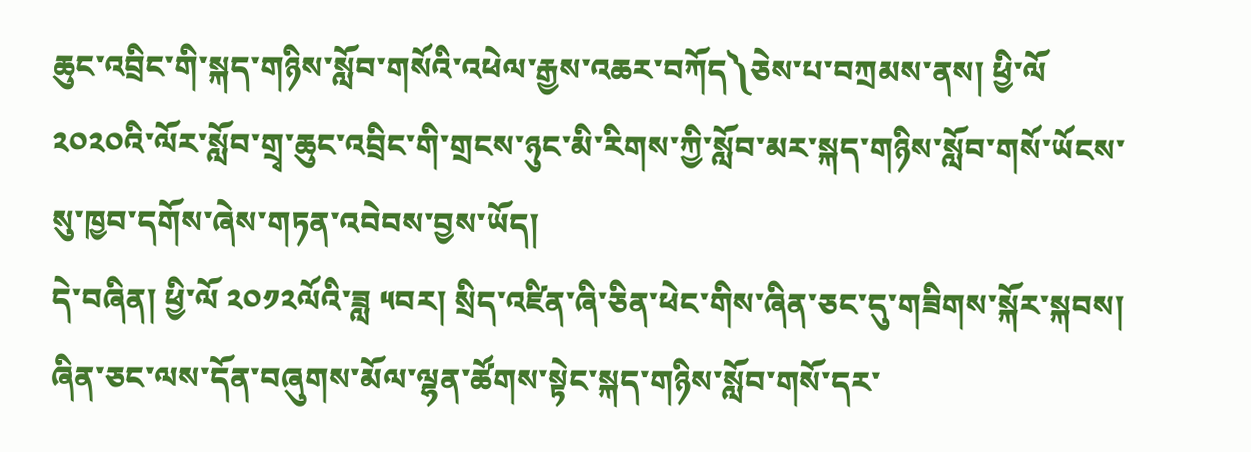ཆུང་འབྲིང་གི་སྐད་གཉིས་སློབ་གསོའི་འཕེལ་རྒྱས་འཆར་བཀོད༽ཅེས་པ་བཀྲམས་ནས། ཕྱི་ལོ ༢༠༢༠འི་ལོར་སློབ་གྲྭ་ཆུང་འབྲིང་གི་གྲངས་ཉུང་མི་རིགས་ཀྱི་སློབ་མར་སྐད་གཉིས་སློབ་གསོ་ཡོངས་སུ་ཁྱབ་དགོས་ཞེས་གཏན་འབེབས་བྱས་ཡོད།
དེ་བཞིན། ཕྱི་ལོ ༢༠༡༢ལོའི་ཟླ ༥བར། སྲིད་འཛིན་ཞི་ཅིན་ཕེང་གིས་ཞིན་ཅང་དུ་གཟིགས་སྐོར་སྐབས། ཞིན་ཅང་ལས་དོན་བཞུགས་མོལ་ལྷན་ཚོགས་སྟེང་སྐད་གཉིས་སློབ་གསོ་དར་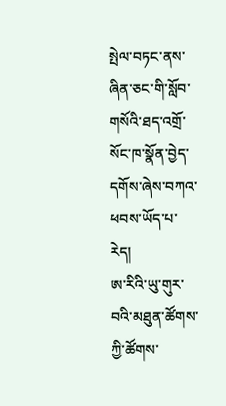སྤེལ་བཏང་ནས་ཞིན་ཅང་གི་སློབ་གསོའི་ཐད་འགྲོ་སོང་ཁ་སྣོན་བྱེད་དགོས་ཞེས་བཀའ་ཕབས་ཡོད་པ་རེད།
ཨ་རིའི་ཡུ་གུར་བའི་མཐུན་ཚོགས་ཀྱི་ཚོགས་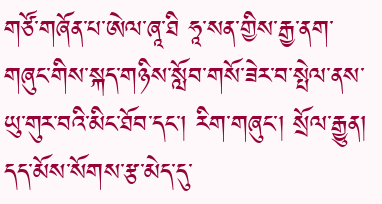གཙོ་གཞོན་པ་ཨེལ་ཞཱ་ཐི ཧཱ་སན་གྱིས་རྒྱ་ནག་གཞུང་གིས་སྐད་གཉིས་སློབ་གསོ་ཟེར་བ་སྤེལ་ནས་ཡུ་གུར་བའི་མིང་ཐོབ་དང་། རིག་གཞུང་། སྲོལ་རྒྱུན། དད་མོས་སོགས་རྩ་མེད་དུ་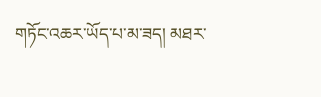གཏོང་འཆར་ཡོད་པ་མ་ཟད། མཐར་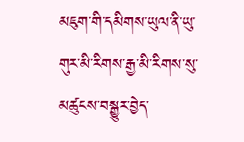མཇུག་གི་དམིགས་ཡུལ་ནི་ཡུ་གུར་མི་རིགས་རྒྱ་མི་རིགས་སུ་མཚུངས་བསྒྱུར་བྱེད་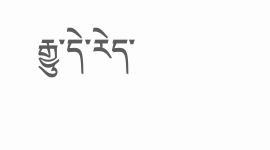རྒྱུ་དེ་རེད་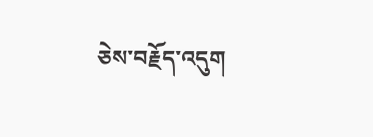ཅེས་བརྗོད་འདུག